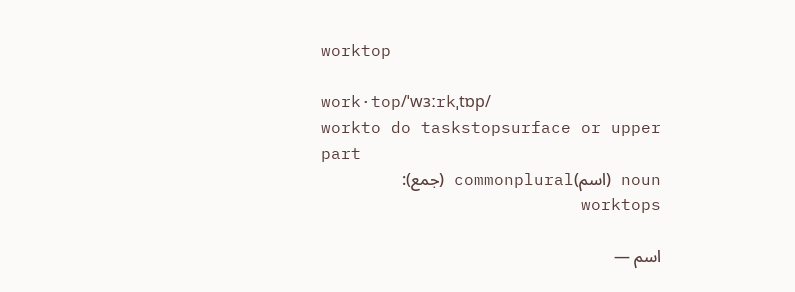worktop

work·top/ˈwɜːrkˌtɒp/
workto do taskstopsurface or upper part
noun (اسم)commonplural (جمع): worktops

اسم —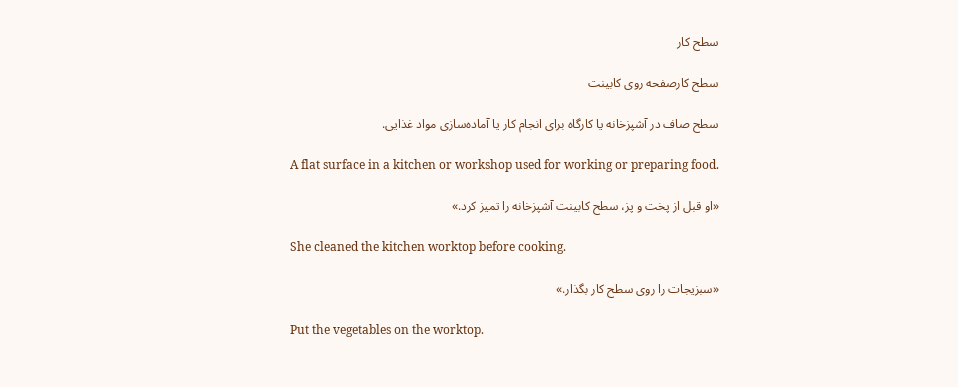سطح کار

سطح کارصفحه روی کابینت

سطح صاف در آشپزخانه یا کارگاه برای انجام کار یا آماده‌سازی مواد غذایی.

A flat surface in a kitchen or workshop used for working or preparing food.

«او قبل از پخت و پز، سطح کابینت آشپزخانه را تمیز کرد.»

She cleaned the kitchen worktop before cooking.

«سبزیجات را روی سطح کار بگذار.»

Put the vegetables on the worktop.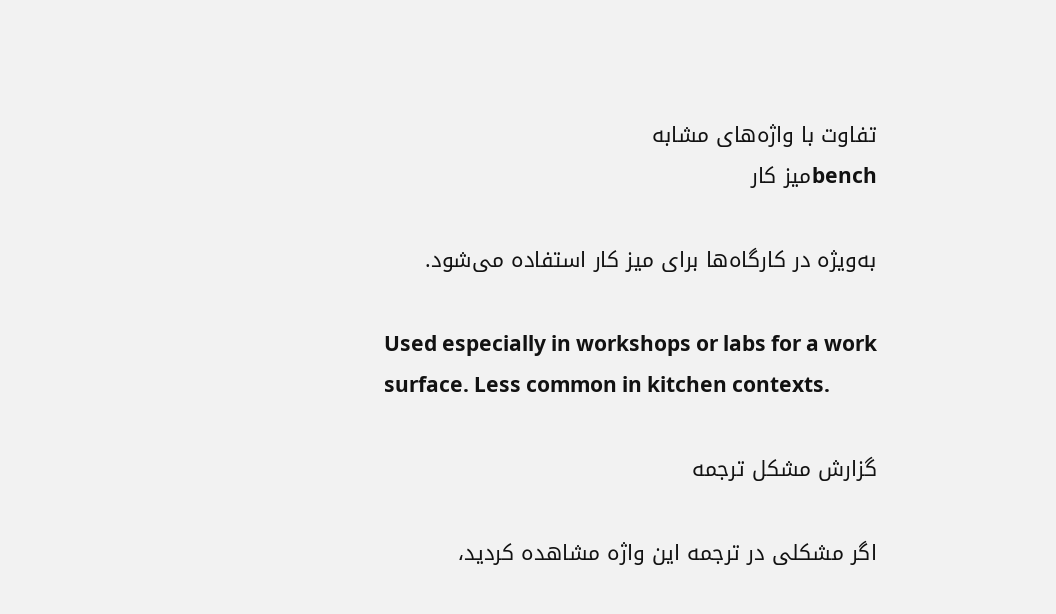تفاوت با واژه‌های مشابه
benchمیز کار

به‌ویژه در کارگاه‌ها برای میز کار استفاده می‌شود.

Used especially in workshops or labs for a work surface. Less common in kitchen contexts.

گزارش مشکل ترجمه

اگر مشکلی در ترجمه این واژه مشاهده کردید،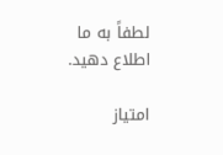لطفاً به ما اطلاع دهید.

امتیاز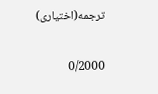ترجمه(اختیاری)

0/2000